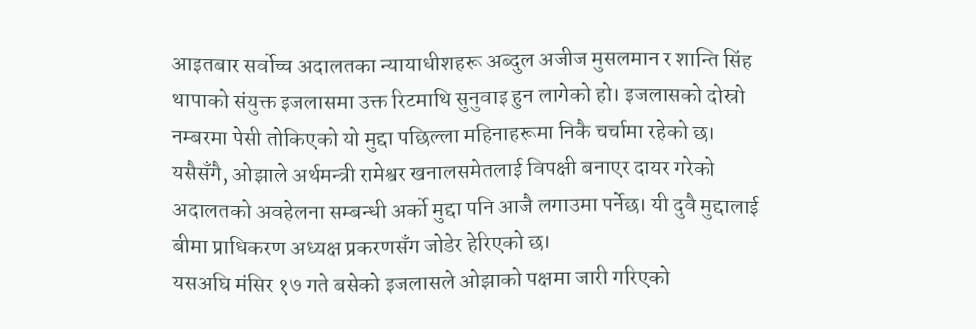आइतबार सर्वोच्च अदालतका न्यायाधीशहरू अब्दुल अजीज मुसलमान र शान्ति सिंह थापाको संयुक्त इजलासमा उक्त रिटमाथि सुनुवाइ हुन लागेको हो। इजलासको दोस्रो नम्बरमा पेसी तोकिएको यो मुद्दा पछिल्ला महिनाहरूमा निकै चर्चामा रहेको छ।
यसैसँगै, ओझाले अर्थमन्त्री रामेश्वर खनालसमेतलाई विपक्षी बनाएर दायर गरेको अदालतको अवहेलना सम्बन्धी अर्को मुद्दा पनि आजै लगाउमा पर्नेछ। यी दुवै मुद्दालाई बीमा प्राधिकरण अध्यक्ष प्रकरणसँग जोडेर हेरिएको छ।
यसअघि मंसिर १७ गते बसेको इजलासले ओझाको पक्षमा जारी गरिएको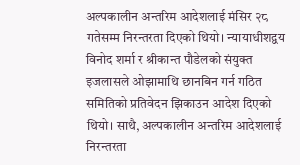अल्पकालीन अन्तरिम आदेशलाई मंसिर २८ गतेसम्म निरन्तरता दिएको थियो। न्यायाधीशद्वय विनोद शर्मा र श्रीकान्त पौडेलको संयुक्त इजलासले ओझामाथि छानबिन गर्न गठित समितिको प्रतिवेदन झिकाउन आदेश दिएको थियो। साथै, अल्पकालीन अन्तरिम आदेशलाई निरन्तरता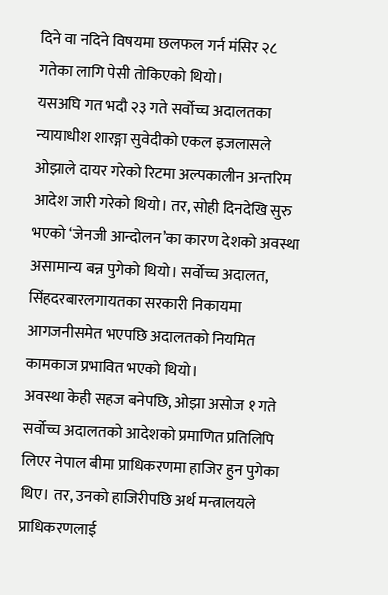दिने वा नदिने विषयमा छलफल गर्न मंसिर २८ गतेका लागि पेसी तोकिएको थियो।
यसअघि गत भदौ २३ गते सर्वोच्च अदालतका न्यायाधीश शारङ्गा सुवेदीको एकल इजलासले ओझाले दायर गरेको रिटमा अल्पकालीन अन्तरिम आदेश जारी गरेको थियो। तर, सोही दिनदेखि सुरु भएको ‘जेनजी आन्दोलन’का कारण देशको अवस्था असामान्य बन्न पुगेको थियो। सर्वोच्च अदालत, सिंहदरबारलगायतका सरकारी निकायमा आगजनीसमेत भएपछि अदालतको नियमित कामकाज प्रभावित भएको थियो।
अवस्था केही सहज बनेपछि, ओझा असोज १ गते सर्वोच्च अदालतको आदेशको प्रमाणित प्रतिलिपि लिएर नेपाल बीमा प्राधिकरणमा हाजिर हुन पुगेका थिए। तर, उनको हाजिरीपछि अर्थ मन्त्रालयले प्राधिकरणलाई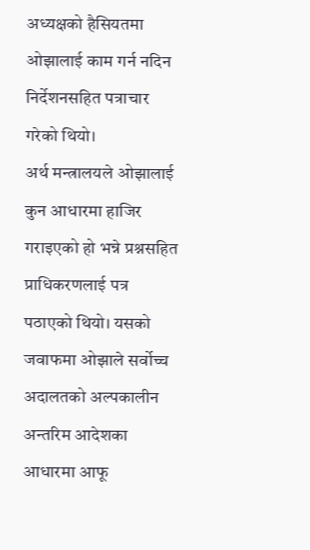अध्यक्षको हैसियतमा ओझालाई काम गर्न नदिन निर्देशनसहित पत्राचार गरेको थियो।
अर्थ मन्त्रालयले ओझालाई कुन आधारमा हाजिर गराइएको हो भन्ने प्रश्नसहित प्राधिकरणलाई पत्र पठाएको थियो। यसको जवाफमा ओझाले सर्वोच्च अदालतको अल्पकालीन अन्तरिम आदेशका आधारमा आफू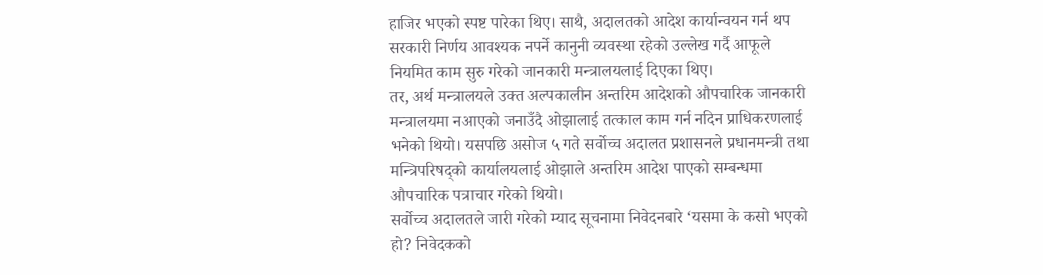हाजिर भएको स्पष्ट पारेका थिए। साथै, अदालतको आदेश कार्यान्वयन गर्न थप सरकारी निर्णय आवश्यक नपर्ने कानुनी व्यवस्था रहेको उल्लेख गर्दै आफूले नियमित काम सुरु गरेको जानकारी मन्त्रालयलाई दिएका थिए।
तर, अर्थ मन्त्रालयले उक्त अल्पकालीन अन्तरिम आदेशको औपचारिक जानकारी मन्त्रालयमा नआएको जनाउँदै ओझालाई तत्काल काम गर्न नदिन प्राधिकरणलाई भनेको थियो। यसपछि असोज ५ गते सर्वोच्च अदालत प्रशासनले प्रधानमन्त्री तथा मन्त्रिपरिषद्को कार्यालयलाई ओझाले अन्तरिम आदेश पाएको सम्बन्धमा औपचारिक पत्राचार गरेको थियो।
सर्वोच्च अदालतले जारी गरेको म्याद सूचनामा निवेदनबारे ‘यसमा के कसो भएको हो? निवेदकको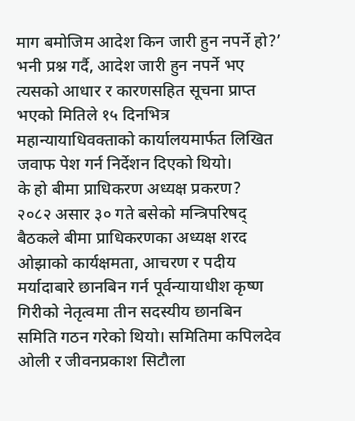माग बमोजिम आदेश किन जारी हुन नपर्ने हो?’ भनी प्रश्न गर्दै, आदेश जारी हुन नपर्ने भए त्यसको आधार र कारणसहित सूचना प्राप्त भएको मितिले १५ दिनभित्र महान्यायाधिवक्ताको कार्यालयमार्फत लिखित जवाफ पेश गर्न निर्देशन दिएको थियो।
के हो बीमा प्राधिकरण अध्यक्ष प्रकरण?
२०८२ असार ३० गते बसेको मन्त्रिपरिषद् बैठकले बीमा प्राधिकरणका अध्यक्ष शरद ओझाको कार्यक्षमता, आचरण र पदीय मर्यादाबारे छानबिन गर्न पूर्वन्यायाधीश कृष्ण गिरीको नेतृत्वमा तीन सदस्यीय छानबिन समिति गठन गरेको थियो। समितिमा कपिलदेव ओली र जीवनप्रकाश सिटौला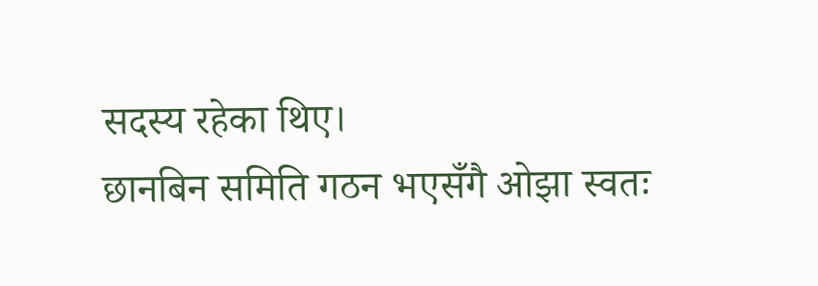सदस्य रहेका थिए।
छानबिन समिति गठन भएसँगै ओझा स्वतः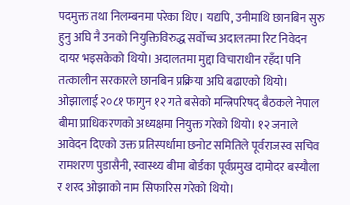पदमुक्त तथा निलम्बनमा परेका थिए। यद्यपि, उनीमाथि छानबिन सुरु हुनु अघि नै उनको नियुक्तिविरुद्ध सर्वोच्च अदालतमा रिट निवेदन दायर भइसकेको थियो। अदालतमा मुद्दा विचाराधीन रहँदा पनि तत्कालीन सरकारले छानबिन प्रक्रिया अघि बढाएको थियो।
ओझालाई २०८१ फागुन १२ गते बसेको मन्त्रिपरिषद् बैठकले नेपाल बीमा प्राधिकरणको अध्यक्षमा नियुक्त गरेको थियो। १२ जनाले आवेदन दिएको उक्त प्रतिस्पर्धामा छनोट समितिले पूर्वराजस्व सचिव रामशरण पुडासैनी, स्वास्थ्य बीमा बोर्डका पूर्वप्रमुख दामोदर बस्यौला र शरद ओझाको नाम सिफारिस गरेको थियो।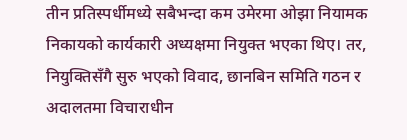तीन प्रतिस्पर्धीमध्ये सबैभन्दा कम उमेरमा ओझा नियामक निकायको कार्यकारी अध्यक्षमा नियुक्त भएका थिए। तर, नियुक्तिसँगै सुरु भएको विवाद, छानबिन समिति गठन र अदालतमा विचाराधीन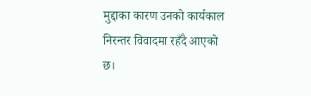मुद्दाका कारण उनको कार्यकाल निरन्तर विवादमा रहँदै आएको छ।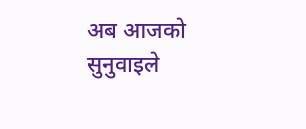अब आजको सुनुवाइले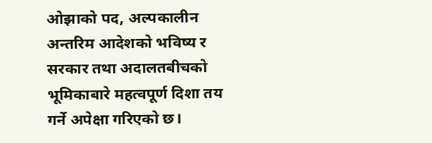ओझाको पद, अल्पकालीन अन्तरिम आदेशको भविष्य र सरकार तथा अदालतबीचको भूमिकाबारे महत्वपूर्ण दिशा तय गर्ने अपेक्षा गरिएको छ।